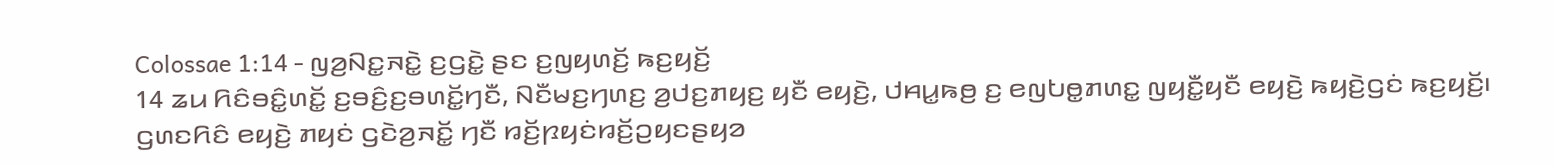Colossae 1:14 - ꤜꤤ꤬ꤡꤢ꤭ꤏꤢꤧ꤭ ꤢ꤬ꤞꤢꤧ꤭ ꤔꤢ ꤢ꤬ꤜꤟꤛꤢꤩ꤬ ꤒꤢ꤬ꤟꤢꤩ꤬
14 ꤘꤣ ꤖꤢꤨꤋꤢꤨ꤭ꤛꤢꤩ꤭ ꤢ꤬ꤋꤢꤨ꤬ꤢ꤬ꤋꤛꤢꤩ꤭ꤚꤢꤪ, ꤡꤢꤪꤗꤢ꤬ꤚꤛꤢ꤬ ꤤ꤬ꤓꤢ꤬ꤊꤟꤢ꤬ ꤟꤢꤪ ꤕꤟꤢꤧ꤬, ꤓꤌꤣ꤭ꤒꤥ꤬ ꤢ꤬ ꤕꤜꤝꤥ꤭ꤊꤛꤢ꤭ ꤜꤟꤢꤪ꤭ꤟꤢꤪ ꤕꤟꤢꤧ꤬ ꤒꤟꤢꤧ꤬ꤞꤢꤦ ꤒꤢ꤬ꤟꤢꤩ꤬꤯
ꤞꤛꤢꤖꤢꤨ ꤕꤟꤢꤧ꤬ ꤊꤟꤢꤦ ꤞꤢꤧꤤ꤬ꤏꤢꤩ꤭ ꤚꤢꤪ ꤙꤢꤩ꤬ꤐꤟꤢꤦꤙꤢꤩ꤬ꤑꤟꤢꤔꤟꤤ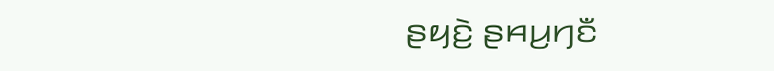ꤔꤟꤢꤧ꤬ ꤔꤌꤣ꤬ꤚꤢꤪ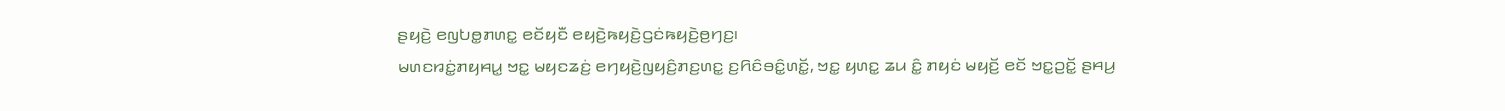ꤔꤟꤢꤧ꤬ ꤕꤜꤝꤥ꤭ꤊꤛꤢ꤭ ꤕꤢꤩꤟꤢꤪ ꤕꤟꤢꤧ꤬ꤒꤟꤢꤧ꤬ꤞꤢꤦꤒꤟꤢꤧ꤬ꤥ꤬ꤚꤢ꤬꤯
ꤗꤛꤢꤙꤢꤦ꤭ꤊꤟꤌꤣ꤭ ꤠꤢ꤭ ꤗꤟꤢꤘꤢꤦ꤬ ꤕꤚꤟꤢꤧ꤬ꤜꤟꤢꤨ꤬ꤊꤢ꤬ꤛꤢ꤭ ꤢ꤬ꤖꤢꤨꤋꤢꤨ꤭ꤛꤢꤩ꤭, ꤠꤢ꤭ ꤟꤛꤢ꤭ ꤘꤣ ꤢꤨ꤭ ꤊꤟꤢꤦ ꤗꤟꤢꤩ꤬ ꤕꤢꤩ ꤠꤢ꤭ꤑꤢꤩ꤭ ꤔꤌꤣ꤬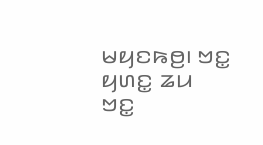ꤗꤟꤢꤒꤥ꤬꤯ ꤠꤢ꤭ ꤟꤛꤢ꤭ ꤘꤣ ꤠꤢ꤭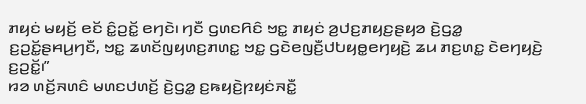ꤊꤟꤢꤦ ꤗꤟꤢꤩ꤬ ꤕꤢꤩ ꤢꤨ꤭ꤑꤢꤩ꤭ ꤕꤚꤢꤧ꤯ ꤚꤢꤪ ꤞꤛꤢꤖꤢꤨ ꤠꤢ꤭ ꤊꤟꤢꤦ ꤤ꤬ꤓꤢ꤬ꤊꤟꤢ꤬ꤔꤟꤤ ꤢꤧ꤬ꤞꤤ꤭ ꤢ꤬ꤑꤢꤩ꤭ꤔꤌꤣ꤬ꤚꤢꤪ, ꤠꤢ꤭ ꤘꤛꤢꤩꤜꤟꤛꤢ꤬ꤊꤛꤢ꤭ ꤠꤢ꤭ ꤞꤢꤧꤕꤜꤢꤪ꤬ꤓꤝꤟꤥ꤭ꤕꤚꤟꤢꤧ꤬ ꤘꤣ ꤊꤢ꤬ꤛꤢ꤭ ꤢꤧꤕꤚꤟꤢꤧ꤬ ꤢ꤬ꤑꤢꤩ꤭꤯”
ꤙꤤ ꤛꤢꤩ꤬ꤏꤛꤢꤨ ꤗꤛꤢꤓꤛꤢꤩ꤬ ꤢꤧ꤬ꤞꤤ꤭ ꤢ꤬ꤒꤟꤢꤧ꤬ꤐꤟꤢꤦꤏꤢꤪ꤭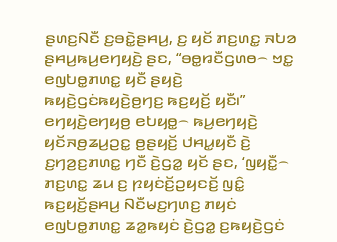ꤔꤛꤢ꤬ꤡꤢꤪ ꤢ꤬ꤋꤢꤧ꤭ꤔꤌꤣ꤬, ꤢ꤬ ꤟꤢꤩ ꤊꤢ꤬ꤛꤢ꤭ ꤏꤝꤤ ꤔꤌꤣ꤬ꤒꤣ꤬ꤕꤚꤟꤢꤧ꤬ ꤔꤢ, “ꤋꤥ꤭ꤙꤢꤪꤞꤛꤥ꤮ ꤠꤢ꤭ ꤕꤜꤝꤥ꤭ꤊꤛꤢ꤭ ꤟꤢꤪ ꤔꤟꤢꤧ꤬ ꤒꤟꤢꤧ꤬ꤞꤢꤦꤒꤟꤢꤧ꤬ꤥ꤬ꤚꤢ꤬ ꤒꤢ꤬ꤟꤢꤩ꤬ ꤟꤢꤪ꤯”
ꤕꤚꤟꤢꤧ꤬ꤕꤚꤟꤥ꤬ ꤕꤝꤟꤥ꤭꤮ ꤒꤣ꤬ꤕꤚꤟꤢꤧ꤬ ꤟꤢꤩꤏꤥ꤬ꤘꤣ꤬ꤑꤢ꤭ ꤥ꤬ꤔꤟꤢꤩ꤬ ꤓꤌꤣ꤭ꤟꤢꤪ ꤢꤧ꤬ ꤢ꤬ꤚꤤ꤬ꤢ꤬ꤊꤛꤢ꤭ ꤚꤢꤪ ꤢꤧ꤬ꤞꤤ꤭ ꤟꤢꤩ ꤔꤢ, ‘ꤜꤟꤢꤪ꤭꤮ ꤊꤢ꤬ꤛꤢ꤭ ꤘꤣ ꤢ꤬ ꤐꤟꤢꤦꤢꤩ꤬ꤑꤟꤢꤢꤩ꤬ ꤜꤢꤨ꤭ ꤒꤢ꤬ꤟꤢꤩ꤬ꤔꤌꤣ꤬ ꤡꤢꤪꤗꤢ꤬ꤚꤛꤢ꤬ ꤊꤟꤢꤦ ꤕꤜꤝꤥ꤭ꤊꤛꤢ꤭ ꤘꤤ꤭ꤒꤟꤢꤦ ꤢꤧ꤬ꤞꤤ꤭ ꤢ꤬ꤒꤟꤢꤧ꤬ꤞꤢꤦ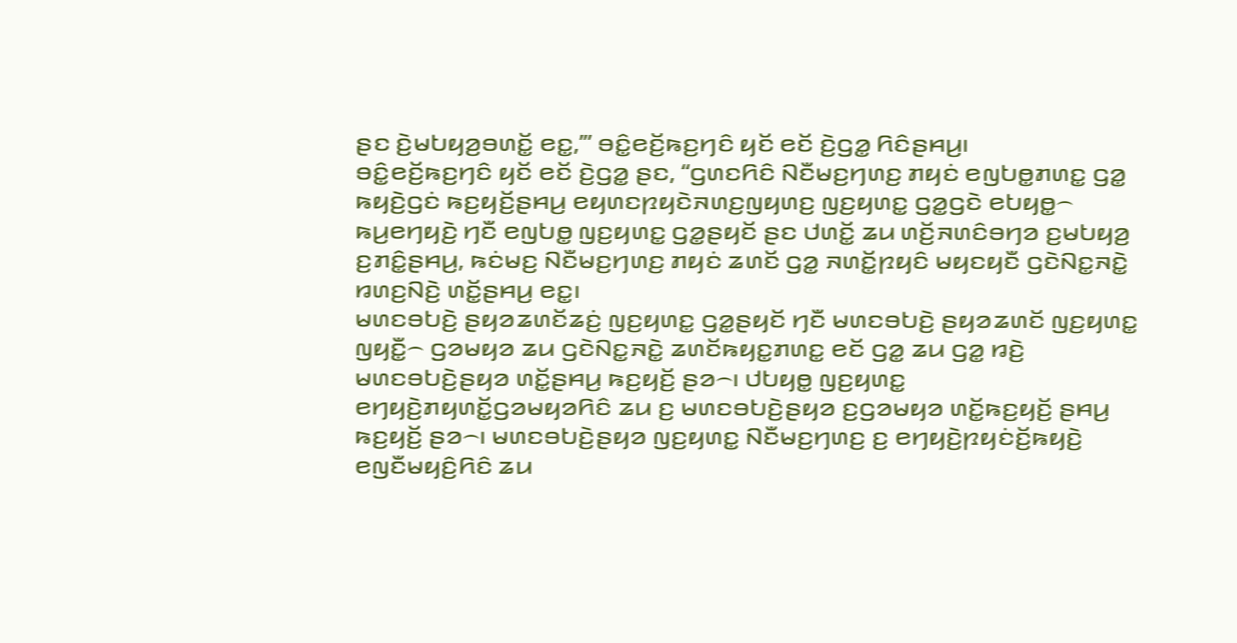ꤔꤢ ꤢꤧ꤬ꤗꤝꤟꤤ꤬ꤋꤛꤢꤩ꤭ ꤕꤢ꤭,’” ꤋꤢꤨ꤭ꤕꤢꤩ꤬ꤒꤢ꤬ꤚꤢꤨ ꤟꤢꤩ ꤕꤢꤩ ꤢꤧ꤬ꤞꤤ꤭ ꤖꤢꤨꤔꤌꤣ꤬꤯
ꤋꤢꤨ꤭ꤕꤢꤩ꤬ꤒꤢ꤬ꤚꤢꤨ ꤟꤢꤩ ꤕꤢꤩ ꤢꤧ꤬ꤞꤤ꤭ ꤔꤢ, “ꤞꤛꤢꤖꤢꤨ ꤡꤢꤪꤗꤢ꤬ꤚꤛꤢ꤬ ꤊꤟꤢꤦ ꤕꤜꤝꤥ꤭ꤊꤛꤢ꤭ ꤞꤤ꤭ ꤒꤟꤢꤧ꤬ꤞꤢꤦ ꤒꤢ꤬ꤟꤢꤩ꤬ꤔꤌꤣ꤬ ꤕꤟꤛꤢꤐꤟꤢꤧꤏꤛꤢ꤬ꤜꤟꤛꤢ꤬ ꤜꤢ꤬ꤟꤛꤢ꤭ ꤞꤤ꤭ꤞꤢꤧ ꤕꤝꤟꤥ꤭꤮ ꤒꤣ꤬ꤕꤚꤟꤢꤧ꤬ ꤚꤢꤪ ꤕꤜꤝꤥ꤭ ꤜꤢ꤬ꤟꤛꤢ꤭ ꤞꤤ꤭ꤔꤟꤢꤩ ꤔꤢ ꤓꤛꤢꤩ꤭ ꤘꤣ ꤛꤢꤩ꤬ꤏꤛꤢꤨꤋꤚꤤ ꤢ꤬ꤗꤝꤟꤤ꤬ ꤢ꤬ꤊꤢꤨ꤭ꤔꤌꤣ꤬, ꤒꤢꤦꤗꤢ꤬ ꤡꤢꤪꤗꤢ꤬ꤚꤛꤢ꤬ ꤊꤟꤢꤦ ꤘꤛꤢꤩ ꤞꤤ꤭ ꤏꤛꤢꤩ꤭ꤐꤟꤢꤨ ꤗꤟꤢꤟꤢꤪ ꤞꤢꤧꤡꤢ꤭ꤏꤢꤧ꤭ ꤙꤛꤢ꤬ꤡꤢꤧ꤬ ꤛꤢꤩ꤭ꤔꤌꤣ꤬ ꤕꤢ꤭꤯
ꤗꤛꤢꤋꤝꤢꤧ꤬ ꤔꤟꤤꤘꤛꤢꤩꤘꤢꤦ꤬ ꤜꤢ꤬ꤟꤛꤢ꤭ ꤞꤤ꤭ꤔꤟꤢꤩ ꤚꤢꤪ ꤗꤛꤢꤋꤝꤢꤧ꤬ ꤔꤟꤤꤘꤛꤢꤩ ꤜꤢ꤬ꤟꤛꤢ꤭ ꤜꤟꤢꤪ꤭꤮ ꤞꤤꤗꤟꤤ ꤘꤣ ꤞꤢꤧꤡꤢ꤭ꤏꤢꤧ꤭ ꤘꤛꤢꤩꤒꤟꤢ꤭ꤊꤛꤢ꤭ ꤕꤢꤩ ꤞꤤ꤭ ꤘꤣ ꤞꤤ꤭ ꤙꤢꤧ꤬ ꤗꤛꤢꤋꤝꤢꤧ꤬ꤔꤟꤤ ꤛꤢꤩ꤭ꤔꤌꤣ꤬ ꤒꤢ꤬ꤟꤢꤩ꤬ ꤔꤤ꤮꤯ ꤓꤝꤟꤥ꤭ ꤜꤢ꤬ꤟꤛꤢ꤭ ꤕꤚꤟꤢꤧ꤬ꤊꤟꤛꤢꤩ꤭ꤞꤤꤗꤟꤤꤖꤢꤨ ꤘꤣ ꤢ꤬ ꤗꤛꤢꤋꤝꤢꤧ꤬ꤔꤟꤤ ꤢ꤬ꤞꤤꤗꤟꤤ ꤛꤢꤩ꤭ꤒꤢ꤬ꤟꤢꤩ꤬ ꤔꤌꤣ꤬ ꤒꤢ꤬ꤟꤢꤩ꤬ ꤔꤤ꤮꤯ ꤗꤛꤢꤋꤝꤢꤧ꤬ꤔꤟꤤ ꤜꤢ꤬ꤟꤛꤢ꤭ ꤡꤢꤪꤗꤢ꤬ꤚꤛꤢ꤬ ꤢ꤬ ꤕꤚꤟꤢꤧ꤬ꤐꤟꤢꤦꤢꤩ꤬ꤒꤟꤢꤧ꤬ ꤕꤜꤢꤪꤗꤟꤢꤨ꤬ꤖꤢꤨ ꤘꤣ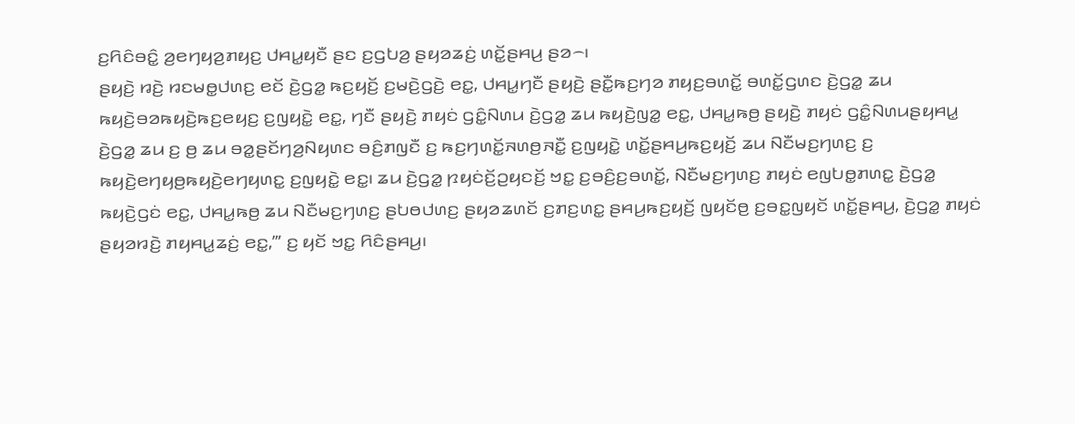ꤢ꤬ꤖꤢꤨꤋꤢꤨ꤭ ꤤ꤬ꤕꤚꤟꤤ꤬ꤊꤟꤢ꤬ ꤓꤌꤣ꤭ꤟꤢꤪ ꤔꤢ ꤢ꤬ꤞꤝꤤ꤬ ꤔꤟꤤꤘꤢꤦ꤬ ꤛꤢꤩ꤭ꤔꤌꤣ꤬ ꤔꤤ꤮꤯
ꤔꤟꤢꤧ꤬ ꤙꤢꤧ꤬ ꤙꤢꤗꤥ꤭ꤓꤛꤢ꤬ ꤕꤢꤩ ꤢꤧ꤬ꤞꤤ꤭ ꤒꤢ꤬ꤟꤢꤩ꤬ ꤢ꤬ꤗꤢꤧ꤬ꤞꤢꤧ꤬ ꤕꤢ꤭, ꤓꤌꤣ꤭ꤚꤢꤪ ꤔꤟꤢꤧ꤬ ꤔꤢꤪ꤭ꤒꤢ꤬ꤚꤤ ꤊꤟꤢ꤬ꤋꤛꤢꤩ꤭ ꤋꤛꤢꤩ꤭ꤞꤛꤢ ꤢꤧ꤬ꤞꤤ꤭ ꤘꤣ ꤒꤟꤢꤧ꤬ꤋꤤꤒꤟꤢꤧ꤬ꤒꤢ꤬ꤕꤟꤢ꤬ ꤢ꤬ꤜꤟꤢꤧ꤭ ꤕꤢ꤭, ꤚꤢꤪ ꤔꤟꤢꤧ꤬ ꤊꤟꤢꤦ ꤞꤢꤨ꤭ꤡꤛꤣ ꤢꤧ꤬ꤞꤤ꤭ ꤘꤣ ꤒꤟꤢꤧ꤬ꤜꤤ꤭ ꤕꤢ꤭, ꤓꤌꤣ꤭ꤒꤥ꤬ ꤔꤟꤢꤧ꤬ ꤊꤟꤢꤦ ꤞꤢꤨ꤭ꤡꤛꤣꤔꤟꤌꤣ꤭ ꤢꤧ꤬ꤞꤤ꤭ ꤘꤣ ꤢ꤬ ꤥ꤬ ꤘꤣ ꤋꤤ꤭ꤔꤢꤩꤚꤤ꤬ꤡꤟꤛꤢ ꤋꤢꤨ꤬ꤊꤜꤢꤪ ꤢ꤬ ꤒꤢ꤬ꤚꤛꤢꤩ꤭ꤏꤛꤥ꤬ꤏꤢꤪ꤭ ꤢ꤬ꤜꤟꤢꤧ꤭ ꤛꤢꤩ꤭ꤔꤌꤣ꤬ꤒꤢ꤬ꤟꤢꤩ꤬ ꤘꤣ ꤡꤢꤪꤗꤢ꤬ꤚꤛꤢ꤬ ꤢ꤬ ꤒꤟꤢꤧ꤬ꤕꤚꤟꤥ꤬ꤒꤟꤢꤧ꤬ꤕꤚꤟꤛꤢ꤭ ꤢ꤬ꤜꤟꤢꤧ꤭ ꤕꤢ꤭꤯ ꤘꤣ ꤢꤧ꤬ꤞꤤ꤭ ꤐꤟꤢꤦꤢꤩ꤬ꤑꤟꤢꤢꤩ꤬ ꤠꤢ꤭ ꤢ꤬ꤋꤢꤨ꤬ꤢ꤬ꤋꤛꤢꤩ꤭, ꤡꤢꤪꤗꤢ꤬ꤚꤛꤢ꤬ ꤊꤟꤢꤦ ꤕꤜꤝꤥ꤭ꤊꤛꤢ꤭ ꤢꤧ꤬ꤞꤤ꤭ ꤒꤟꤢꤧ꤬ꤞꤢꤦ ꤕꤢ꤭, ꤓꤌꤣ꤭ꤒꤥ꤬ ꤘꤣ ꤡꤢꤪꤗꤢ꤬ꤚꤛꤢ꤬ ꤔꤝꤥꤓꤛꤢ꤬ ꤔꤟꤤꤘꤛꤢꤩ ꤢ꤬ꤊꤢ꤬ꤛꤢ꤭ ꤔꤌꤣ꤬ꤒꤢ꤬ꤟꤢꤩ꤬ ꤜꤟꤢꤩꤥ꤬ ꤢ꤬ꤋꤢ꤭ꤜꤟꤢꤩ ꤛꤢꤩ꤭ꤔꤌꤣ꤬, ꤢꤧ꤬ꤞꤤ꤭ ꤊꤟꤢꤦ ꤔꤟꤤꤙꤢꤧ꤬ ꤊꤟꤌꤣ꤭ꤘꤢꤦ꤬ ꤕꤢ꤭,’” ꤢ꤬ ꤟꤢꤩ ꤠꤢ꤭ ꤖꤢꤨꤔꤌꤣ꤬꤯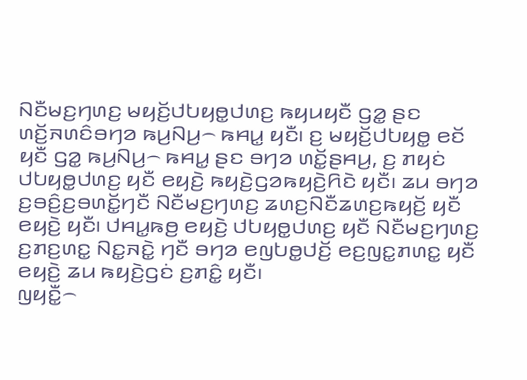ꤡꤢꤪꤗꤢ꤬ꤚꤛꤢ꤬ ꤗꤟꤢꤩ꤬ꤓꤝꤟꤥ꤭ꤓꤛꤢ꤬ ꤒꤟꤣꤟꤢꤪ ꤞꤤ꤭ ꤔꤢ ꤛꤢꤩ꤬ꤏꤛꤢꤨꤋꤚꤤ ꤒꤣ꤬ꤡꤣ꤬꤮ ꤒꤌꤣ꤭ ꤟꤢꤪ꤯ ꤢ꤬ ꤗꤟꤢꤩ꤬ꤓꤝꤟꤥ꤭ ꤕꤢꤩ ꤟꤢꤪ ꤞꤤ꤭ ꤒꤣ꤬ꤡꤣ꤬꤮ ꤒꤌꤣ꤭ ꤔꤢ ꤋꤚꤤ ꤛꤢꤩ꤭ꤔꤌꤣ꤬, ꤢ꤬ ꤊꤟꤢꤦ ꤓꤝꤟꤥ꤭ꤓꤛꤢ꤬ ꤟꤢꤪ ꤕꤟꤢꤧ꤬ ꤒꤟꤢꤧ꤬ꤞꤤꤒꤟꤢꤧ꤬ꤖꤢꤧ ꤟꤢꤪ꤯ ꤘꤣ ꤋꤚꤤ ꤢ꤬ꤋꤢꤨ꤬ꤢ꤬ꤋꤛꤢꤩ꤭ꤚꤢꤪ ꤡꤢꤪꤗꤢ꤬ꤚꤛꤢ꤬ ꤘꤛꤢ꤬ꤡꤢꤪꤘꤛꤢ꤬ꤒꤟꤢꤩ꤬ ꤟꤢꤪ ꤕꤟꤢꤧ꤬ ꤟꤢꤪ꤯ ꤓꤌꤣ꤭ꤒꤥ꤬ ꤕꤟꤢꤧ꤬ ꤓꤝꤟꤥ꤭ꤓꤛꤢ꤬ ꤟꤢꤪ ꤡꤢꤪꤗꤢ꤬ꤚꤛꤢ꤬ ꤢ꤬ꤊꤢ꤬ꤛꤢ꤭ ꤡꤢ꤭ꤏꤢꤧ꤭ ꤚꤢꤪ ꤋꤚꤤ ꤕꤜꤝꤥ꤭ꤓꤢꤩ꤬ ꤕꤢ꤬ꤜꤢ꤭ꤊꤛꤢ꤭ ꤟꤢꤪ ꤕꤟꤢꤧ꤬ ꤘꤣ ꤒꤟꤢꤧ꤬ꤞꤢꤦ ꤢ꤬ꤊꤢꤨ꤭ ꤟꤢꤪ꤯
ꤜꤟꤢꤪ꤭꤮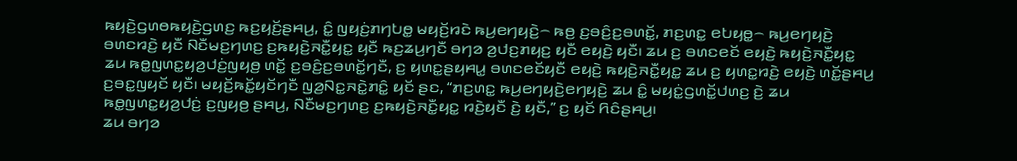ꤒꤟꤢꤧ꤬ꤞꤛꤥꤒꤟꤢꤧ꤬ꤞꤛꤢ꤬ ꤒꤢ꤬ꤟꤢꤩ꤬ꤔꤌꤣ꤬, ꤢꤨ꤭ ꤜꤟꤢꤦ꤬ꤊꤚꤝꤥ꤭ ꤗꤟꤢꤩ꤬ꤙꤢꤧ ꤒꤣ꤬ꤕꤚꤟꤢꤧ꤬꤮ ꤒꤥ꤬ ꤢ꤬ꤋꤢꤨ꤬ꤢ꤬ꤋꤛꤢꤩ꤭, ꤊꤢ꤬ꤛꤢ꤭ ꤕꤝꤟꤥ꤭꤮ ꤒꤣ꤬ꤕꤚꤟꤢꤧ꤬ ꤋꤛꤢꤙꤢꤧ꤬ ꤟꤢꤪ ꤡꤢꤪꤗꤢ꤬ꤚꤛꤢ꤬ ꤢ꤬ꤒꤟꤢꤧ꤬ꤏꤢꤪ꤭ꤟꤢ꤭ ꤟꤢꤪ ꤒꤢ꤬ꤘꤣ꤬ꤚꤢꤪ ꤋꤚꤤ ꤤ꤬ꤓꤢ꤬ꤊꤟꤢ꤬ ꤟꤢꤪ ꤕꤟꤢꤧ꤬ ꤟꤢꤪ꤯ ꤘꤣ ꤢ꤬ ꤋꤛꤢꤕꤢꤩ ꤕꤟꤢꤧ꤬ ꤒꤟꤢꤧ꤬ꤏꤢꤪ꤭ꤟꤢ꤭ ꤘꤣ ꤒꤥ꤭ꤜꤛꤢ꤭ꤟꤤ꤬ꤓꤢꤦ꤬ꤜꤟꤥ꤬ ꤛꤢꤩ꤭ ꤢ꤬ꤋꤢꤨ꤬ꤢ꤬ꤋꤛꤢꤩ꤭ꤚꤢꤪ, ꤢ꤬ ꤟꤛꤢ꤭ꤔꤟꤌꤣ꤭ ꤋꤛꤢꤕꤢꤩꤟꤢꤪ ꤕꤟꤢꤧ꤬ ꤒꤟꤢꤧ꤬ꤏꤢꤪ꤭ꤟꤢ꤭ ꤘꤣ ꤢ꤬ ꤟꤛꤢ꤭ꤙꤢꤧ꤬ ꤕꤟꤢꤧ꤬ ꤛꤢꤩ꤭ꤔꤌꤣ꤬ ꤢ꤬ꤋꤢ꤭ꤜꤟꤢꤩ ꤟꤢꤪ꤯ ꤗꤟꤢꤩ꤬ꤒꤢꤩ꤭ꤟꤢꤩꤚꤢꤪ ꤜꤤ꤬ꤡꤢ꤭ꤏꤢꤧ꤭ꤊꤢꤨ꤭ ꤟꤢꤩ ꤔꤢ, “ꤊꤢ꤬ꤛꤢ꤭ ꤒꤣ꤬ꤕꤚꤟꤢꤧ꤬ꤕꤚꤟꤢꤧ꤬ ꤘꤣ ꤢꤨ꤭ ꤗꤟꤢꤦ꤭ꤞꤛꤢꤩ꤭ꤓꤛꤢ꤬ ꤢꤧ꤬ ꤘꤣ ꤒꤥ꤭ꤜꤛꤢ꤭ꤟꤤ꤬ꤓꤢꤦ꤬ ꤢ꤬ꤜꤟꤥ꤬ ꤔꤌꤣ꤬, ꤡꤢꤪꤗꤢ꤬ꤚꤛꤢ꤬ ꤢ꤬ꤒꤟꤢꤧ꤬ꤏꤢꤪ꤭ꤟꤢ꤭ ꤙꤢꤧ꤬ꤟꤢꤪ ꤢꤧ꤬ ꤟꤢꤪ,” ꤢ꤬ ꤟꤢꤩ ꤖꤢꤨꤔꤌꤣ꤬꤯
ꤘꤣ ꤋꤚꤤ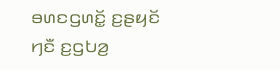ꤋꤛꤢꤞꤛꤢꤩ꤭ ꤢ꤬ꤔꤟꤢꤩ ꤚꤢꤪ ꤢ꤬ꤞꤝꤤ꤬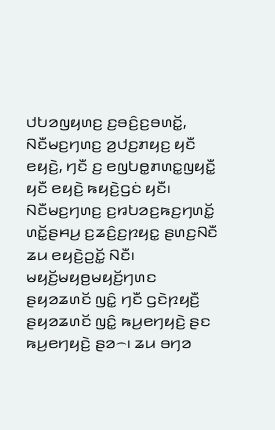ꤓꤝꤤꤜꤟꤛꤢ꤬ ꤢ꤬ꤋꤢꤨ꤬ꤢ꤬ꤋꤛꤢꤩ꤭, ꤡꤢꤪꤗꤢ꤬ꤚꤛꤢ꤬ ꤤ꤬ꤓꤢ꤬ꤊꤟꤢ꤬ ꤟꤢꤪ ꤕꤟꤢꤧ꤬, ꤚꤢꤪ ꤢ꤬ ꤕꤜꤝꤥ꤭ꤊꤛꤢ꤭ꤜꤟꤢꤪ꤭ ꤟꤢꤪ ꤕꤟꤢꤧ꤬ ꤒꤟꤢꤧ꤬ꤞꤢꤦ ꤟꤢꤪ꤯ ꤡꤢꤪꤗꤢ꤬ꤚꤛꤢ꤬ ꤢ꤬ꤙꤝꤤꤢ꤬ꤒꤢ꤬ꤚꤛꤢꤩ꤭ ꤛꤢꤩ꤭ꤔꤌꤣ꤬ ꤢ꤬ꤘꤢꤨ꤬ꤢ꤬ꤐꤟꤢ꤭ ꤔꤛꤢ꤬ꤡꤢꤪ ꤘꤣ ꤕꤟꤢꤧ꤬ꤑꤢꤩ꤭ ꤡꤢꤪ꤯
ꤗꤟꤢꤩ꤬ꤗꤟꤥ꤬ꤗꤟꤢꤩ꤬ꤚꤛꤢ ꤔꤟꤤꤘꤛꤢꤩ ꤜꤢꤨ꤭ ꤚꤢꤪ ꤞꤢꤧꤐꤟꤢꤪ꤬ ꤔꤟꤤꤘꤛꤢꤩ ꤜꤢꤨ꤭ ꤒꤣ꤬ꤕꤚꤟꤢꤧ꤬ ꤔꤢ ꤒꤣ꤬ꤕꤚꤟꤢꤧ꤬ ꤔꤤ꤮꤯ ꤘꤣ ꤋꤚꤤ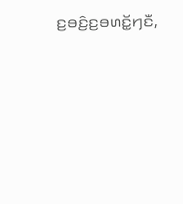ꤢ꤬ꤋꤢꤨ꤬ꤢ꤬ꤋꤛꤢꤩ꤭ꤚꤢꤪ,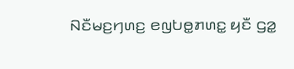ꤡꤢꤪꤗꤢ꤬ꤚꤛꤢ꤬ ꤕꤜꤝꤥ꤭ꤊꤛꤢ꤭ ꤟꤢꤪ ꤞꤤ꤭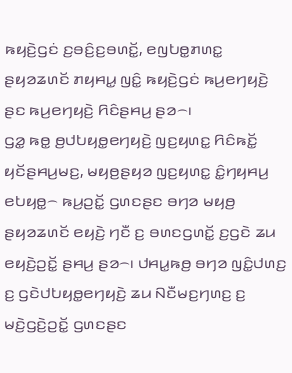ꤒꤟꤢꤧ꤬ꤞꤢꤦ ꤢ꤬ꤋꤢꤨ꤬ꤢ꤬ꤋꤛꤢꤩ꤭, ꤕꤜꤝꤥ꤭ꤊꤛꤢ꤭ ꤔꤟꤤꤘꤛꤢꤩ ꤊꤟꤌꤣ꤭ ꤜꤢꤨ꤭ ꤒꤟꤢꤧ꤬ꤞꤢꤦ ꤒꤣ꤬ꤕꤚꤟꤢꤧ꤬ ꤔꤢ ꤒꤣ꤬ꤕꤚꤟꤢꤧ꤬ ꤖꤢꤨꤔꤌꤣ꤬ ꤔꤤ꤮꤯
ꤞꤤ꤭ ꤒꤥ꤭ ꤥ꤬ꤓꤝꤟꤥ꤭ꤕꤚꤟꤢꤧ꤬ ꤜꤢ꤬ꤟꤛꤢ꤭ ꤖꤢꤨꤒꤢꤩ꤭ ꤟꤢꤩꤔꤌꤣ꤬ꤗꤢ꤬, ꤗꤟꤥ꤬ꤔꤟꤤ ꤜꤢ꤬ꤟꤛꤢ꤭ ꤢꤨ꤭ꤚꤟꤌꤣ꤬ ꤕꤝꤟꤥ꤭꤮ ꤒꤣ꤬ꤑꤢꤩ꤭ ꤞꤛꤢꤔꤢ ꤋꤚꤤ ꤗꤟꤥ꤬ ꤔꤟꤤꤘꤛꤢꤩ ꤕꤟꤢꤧ꤬ ꤚꤢꤪ ꤢ꤬ ꤋꤛꤢꤞꤛꤢꤩ꤭ ꤢ꤬ꤞꤢꤧ ꤘꤣ ꤕꤟꤢꤧ꤬ꤑꤢꤩ꤭ ꤔꤌꤣ꤬ ꤔꤤ꤮꤯ ꤓꤌꤣ꤭ꤒꤥ꤬ ꤋꤚꤤ ꤜꤢꤨ꤭ꤓꤛꤢ꤬ ꤢ꤬ ꤞꤢꤧꤓꤝꤟꤥ꤭ꤕꤚꤟꤢꤧ꤬ ꤘꤣ ꤡꤢꤪꤗꤢ꤬ꤚꤛꤢ꤬ ꤢ꤬ ꤗꤢꤧ꤬ꤞꤢꤧ꤬ꤑꤢꤩ꤭ ꤞꤛꤢꤔꤢ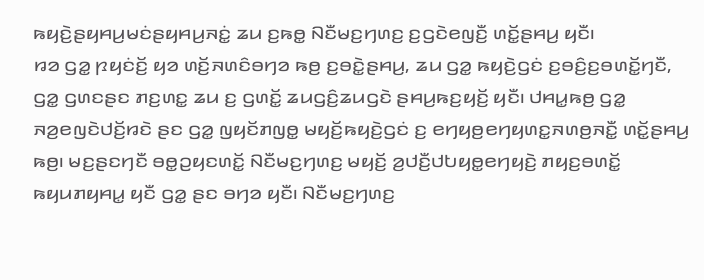ꤒꤟꤢꤧ꤬ꤔꤟꤌꤣ꤬ꤗꤢꤦꤔꤟꤌꤣ꤬ꤏꤢꤦ꤭ ꤘꤣ ꤢ꤬ꤒꤥ꤭ ꤡꤢꤪꤗꤢ꤬ꤚꤛꤢ꤬ ꤢ꤬ꤞꤢꤧꤕꤜꤢꤪ꤬ ꤛꤢꤩ꤭ꤔꤌꤣ꤬ ꤟꤢꤪ꤯
ꤙꤤ ꤞꤤ꤭ ꤐꤟꤢꤦꤢꤩ꤬ ꤟꤤ ꤛꤢꤩ꤬ꤏꤛꤢꤨꤋꤚꤤ ꤒꤥ꤬ ꤢ꤬ꤋꤢꤧ꤭ꤔꤌꤣ꤬, ꤘꤣ ꤞꤤ꤭ ꤒꤟꤢꤧ꤬ꤞꤢꤦ ꤢ꤬ꤋꤢꤨ꤬ꤢ꤬ꤋꤛꤢꤩ꤭ꤚꤢꤪ, ꤞꤤ꤭ ꤞꤛꤢꤔꤢ ꤊꤢ꤬ꤛꤢ꤭ ꤘꤣ ꤢ꤬ ꤞꤛꤢꤩ꤭ ꤘꤣꤞꤢꤨ꤬ꤘꤣꤞꤢꤧ ꤔꤌꤣ꤬ꤒꤢ꤬ꤟꤢꤩ꤬ ꤟꤢꤪ꤯ ꤓꤌꤣ꤭ꤒꤥ꤬ ꤞꤤ꤭ ꤏꤤ꤬ꤕꤜꤢꤧꤓꤢꤩ꤬ꤙꤢꤧ ꤔꤢ ꤞꤤ꤭ ꤜꤟꤢꤩꤊꤜꤥ꤭ ꤗꤟꤢꤩ꤬ꤒꤟꤢꤧ꤬ꤞꤢꤦ ꤢ꤬ ꤕꤚꤟꤥ꤬ꤕꤚꤟꤛꤢ꤭ꤏꤛꤥ꤬ꤏꤢꤪ꤭ ꤛꤢꤩ꤭ꤔꤌꤣ꤬ ꤒꤥ꤬꤯ ꤗꤢ꤬ꤔꤢꤚꤢꤪ ꤋꤥ꤭ꤑꤟꤢꤛꤢꤩ꤭ ꤡꤢꤪꤗꤢ꤬ꤚꤛꤢ꤬ ꤗꤟꤢꤩ꤬ ꤤ꤬ꤓꤢꤪ꤬ꤓꤝꤟꤥ꤭ꤕꤚꤟꤢꤧ꤬ ꤊꤟꤢ꤬ꤋꤛꤢꤩ꤭ ꤒꤟꤣꤊꤟꤌꤣ꤭ ꤟꤢꤪ ꤞꤤ꤭ ꤔꤢ ꤋꤚꤤ ꤟꤢꤪ꤯ ꤡꤢꤪꤗꤢ꤬ꤚꤛꤢ꤬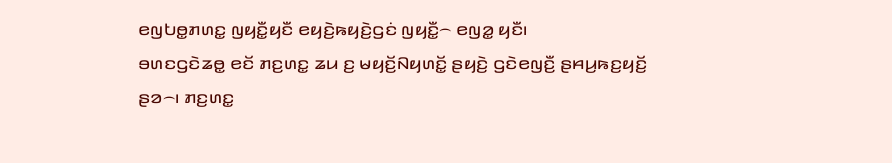ꤕꤜꤝꤥ꤭ꤊꤛꤢ꤭ ꤜꤟꤢꤪ꤭ꤟꤢꤪ ꤕꤟꤢꤧ꤬ꤒꤟꤢꤧ꤬ꤞꤢꤦ ꤜꤟꤢꤪ꤭꤮ ꤕꤜꤤ꤭ ꤟꤢꤪ꤯
ꤋꤛꤢꤞꤢꤧꤘꤥ꤭ ꤕꤢꤩ ꤊꤢ꤬ꤛꤢ꤭ ꤘꤣ ꤢ꤬ ꤗꤟꤢꤩ꤬ꤡꤟꤛꤢꤩ꤭ ꤔꤟꤢꤧ꤬ ꤞꤢꤧꤕꤜꤢꤪ꤬ ꤔꤌꤣ꤬ꤒꤢ꤬ꤟꤢꤩ꤬ ꤔꤤ꤮꤯ ꤊꤢ꤬ꤛꤢ꤭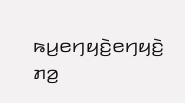ꤒꤣ꤬ꤕꤚꤟꤢꤧ꤬ꤕꤚꤟꤢꤧ꤬ ꤊꤤ꤬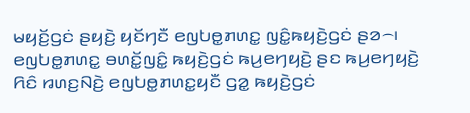ꤗꤟꤢꤩ꤬ꤞꤢꤦ ꤔꤟꤢꤧ꤬ ꤟꤢꤩꤚꤢꤪ ꤕꤜꤝꤥ꤭ꤊꤛꤢ꤭ ꤜꤢꤨ꤭ꤒꤟꤢꤧ꤬ꤞꤢꤦ ꤔꤤ꤮꤯ ꤕꤜꤝꤥ꤭ꤊꤛꤢ꤭ ꤋꤛꤢꤩ꤭ꤜꤢꤨ꤭ ꤒꤟꤢꤧ꤬ꤞꤢꤦ ꤒꤣ꤬ꤕꤚꤟꤢꤧ꤬ ꤔꤢ ꤒꤣ꤬ꤕꤚꤟꤢꤧ꤬ ꤖꤢꤨ ꤙꤛꤢ꤬ꤡꤢꤧ꤬ ꤕꤜꤝꤥ꤭ꤊꤛꤢ꤭ꤟꤢꤪ ꤞꤤ꤭ ꤒꤟꤢꤧ꤬ꤞꤢꤦ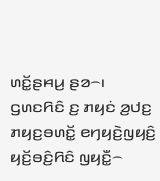ꤛꤢꤩ꤭ꤔꤌꤣ꤬ ꤔꤤ꤮꤯
ꤞꤛꤢꤖꤢꤨ ꤢ꤬ ꤊꤟꤢꤦ ꤤ꤬ꤓꤢ꤬ ꤊꤟꤢ꤬ꤋꤛꤢꤩ꤭ ꤕꤚꤟꤢꤧ꤬ꤜꤟꤢꤨ꤬ ꤟꤢꤩ꤬ꤋꤢꤨ꤬ꤖꤢꤨ ꤜꤟꤢꤪ꤭꤮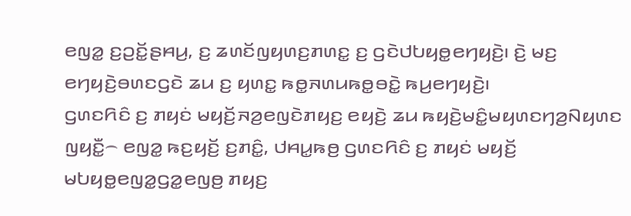ꤕꤜꤤ꤭ ꤢ꤬ꤑꤢꤩ꤭ꤔꤌꤣ꤬, ꤢ꤬ ꤘꤛꤢꤩꤜꤟꤛꤢ꤬ꤊꤛꤢ꤭ ꤢ꤬ ꤞꤢꤧꤓꤝꤟꤥ꤭ꤕꤚꤟꤢꤧ꤬꤯ ꤢꤧ꤬ ꤗꤢ꤬ ꤕꤚꤟꤢꤧ꤬ꤋꤛꤢꤞꤢꤧ ꤘꤣ ꤢ꤬ ꤟꤛꤢ꤭ ꤒꤥ꤭ꤏꤛꤣꤒꤥ꤭ꤋꤢꤧ꤭ ꤒꤣ꤬ꤕꤚꤟꤢꤧ꤬꤯
ꤞꤛꤢꤖꤢꤨ ꤢ꤬ ꤊꤟꤢꤦ ꤗꤟꤢꤩ꤬ꤏꤤ꤬ꤕꤜꤢꤧꤊꤟꤢ꤬ ꤕꤟꤢꤧ꤬ ꤘꤣ ꤒꤟꤢꤧ꤬ꤗꤢꤨ꤭ꤗꤟꤛꤢꤚꤤ꤬ꤡꤟꤛꤢ ꤜꤟꤢꤪ꤭꤮ ꤕꤜꤤ꤭ ꤒꤢ꤬ꤟꤢꤩ꤬ ꤢ꤬ꤊꤢꤨ꤭, ꤓꤌꤣ꤭ꤒꤥ꤬ ꤞꤛꤢꤖꤢꤨ ꤢ꤬ ꤊꤟꤢꤦ ꤗꤟꤢꤩ꤬ ꤗꤝꤟꤥ꤭ꤕꤜꤤ꤭ꤞꤤ꤭ꤕꤜꤥ꤬ ꤊꤟꤢ꤬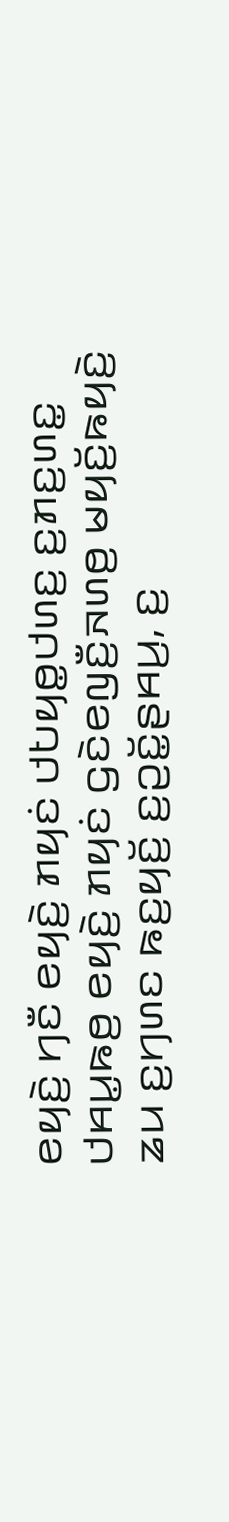ꤕꤟꤢꤧ꤬ ꤚꤢꤪ ꤕꤟꤢꤧ꤬ ꤊꤟꤢꤦ ꤓꤝꤟꤥ꤭ꤓꤛꤢ꤬ ꤢ꤬ꤊꤢ꤬ꤛꤢ꤭ ꤓꤌꤣ꤭ꤒꤥ꤬ ꤕꤟꤢꤧ꤬ ꤊꤟꤢꤦ ꤞꤢꤧꤕꤜꤢꤪ꤬ꤏꤛꤥ꤬ ꤗꤟꤢꤩ꤬ꤒꤟꤢꤧ꤬ ꤘꤣ ꤢ꤬ꤚꤛꤢ ꤒꤢ꤬ꤟꤢꤩ꤬ ꤢ꤬ꤑꤢꤩ꤭ꤔꤌꤣ꤬, ꤢ꤬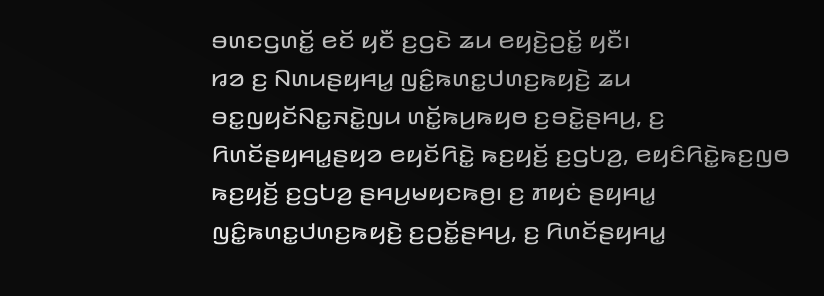ꤋꤛꤢꤞꤛꤢꤩ꤭ ꤕꤢꤩ ꤟꤢꤪ ꤢ꤬ꤞꤢꤧ ꤘꤣ ꤕꤟꤢꤧ꤬ꤑꤢꤩ꤭ ꤟꤢꤪ꤯
ꤙꤤ ꤢ꤬ ꤡꤛꤣꤔꤟꤌꤣ꤭ ꤜꤢꤨ꤭ꤒꤛꤢ꤭ꤓꤛꤢ꤬ꤒꤟꤢꤧ꤬ ꤘꤣ ꤋꤢ꤭ꤜꤟꤢꤩꤡꤢ꤭ꤏꤢꤧ꤭ꤜꤣ ꤛꤢꤩ꤭ꤒꤣ꤬ꤒꤟꤥ ꤢ꤬ꤋꤢꤧ꤭ꤔꤌꤣ꤬, ꤢ꤬ ꤖꤛꤢꤩꤔꤟꤌꤣ꤭ꤔꤟꤤ ꤕꤟꤢꤩꤖꤢꤧ꤭ ꤒꤢ꤬ꤟꤢꤩ꤬ ꤢ꤬ꤞꤝꤤ꤬, ꤕꤟꤢꤨꤖꤢꤧ꤭ꤒꤢ꤬ꤜꤥ ꤒꤢ꤬ꤟꤢꤩ꤬ ꤢ꤬ꤞꤝꤤ꤬ ꤔꤌꤣ꤬ꤗꤟꤢꤒꤥ꤬꤯ ꤢ꤬ ꤊꤟꤢꤦ ꤔꤟꤌꤣ꤭ ꤜꤢꤨ꤭ꤒꤛꤢ꤭ꤓꤛꤢ꤬ꤒꤟꤢꤧ꤬ ꤢ꤬ꤑꤢꤩ꤭ꤔꤌꤣ꤬, ꤢ꤬ ꤖꤛꤢꤩꤔꤟꤌꤣ꤭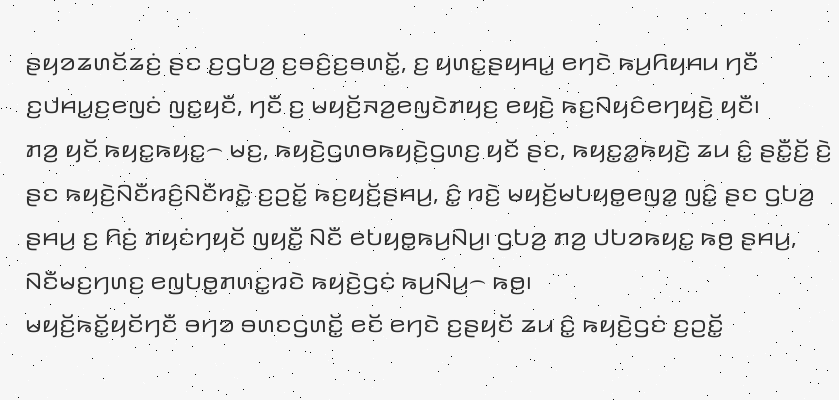ꤔꤟꤤꤘꤛꤢꤩꤘꤢꤦ꤬ ꤔꤢ ꤢ꤬ꤞꤝꤤ꤬ ꤢ꤬ꤋꤢꤨ꤬ꤢ꤬ꤋꤛꤢꤩ꤭, ꤢ꤬ ꤟꤛꤢ꤭ꤔꤟꤌꤣ꤭ ꤕꤚꤢꤧ ꤒꤣ꤬ꤖꤟꤌꤣ ꤚꤢꤪ ꤢ꤬ꤓꤌꤣ꤭ꤢ꤬ꤕꤜꤢꤦ ꤜꤢ꤭ꤟꤢꤪ, ꤚꤢꤪ ꤢ꤬ ꤗꤟꤢꤩ꤬ꤏꤤ꤬ꤕꤜꤢꤧꤊꤟꤢ꤬ ꤕꤟꤢꤧ꤬ ꤒꤢ꤬ꤡꤟꤢꤨꤕꤚꤟꤢꤧ꤬ ꤟꤢꤪ꤯
ꤊꤤ꤬ ꤟꤢꤩ ꤒꤟꤢ꤭ꤒꤟꤢ꤭꤮ ꤗꤢ꤬, ꤒꤟꤢꤧ꤬ꤞꤛꤥꤒꤟꤢꤧ꤬ꤞꤛꤢ꤬ ꤟꤢꤩ ꤔꤢ, ꤒꤟꤢ꤭ꤤ꤭ꤒꤟꤢꤧ꤬ ꤘꤣ ꤢꤨ꤭ ꤔꤢꤪ꤭ꤢꤩ꤬ ꤢꤧ꤬ ꤔꤢ ꤒꤟꤢꤧ꤬ꤡꤢꤪꤙꤢꤨ꤬ꤡꤢꤪꤙꤢꤧ꤭ ꤢ꤬ꤑꤢꤩ꤭ ꤒꤢ꤬ꤟꤢꤩ꤬ꤔꤌꤣ꤬, ꤢꤨ꤭ ꤙꤢꤧ꤬ ꤗꤟꤢꤩ꤬ꤗꤝꤟꤥ꤭ꤕꤜꤤ꤭ ꤜꤢꤨ꤭ ꤔꤢ ꤞꤝꤤ꤬ ꤔꤌꤣ꤬ ꤢ꤬ ꤖꤢꤦ꤬ ꤊꤟꤢꤦꤚꤟꤢꤩ ꤜꤟꤢꤪ꤭ ꤡꤢꤪ ꤕꤝꤟꤥ꤭ꤒꤣ꤬ꤡꤣ꤬꤯ ꤞꤝꤤ꤬ ꤊꤤ꤬ ꤓꤝꤤꤒꤟꤢ꤭ ꤒꤥ꤬ ꤔꤌꤣ꤬, ꤡꤢꤪꤗꤢ꤬ꤚꤛꤢ꤬ ꤕꤜꤝꤥ꤭ꤊꤛꤢ꤭ꤙꤢꤧ ꤒꤟꤢꤧ꤬ꤞꤢꤦ ꤒꤣ꤬ꤡꤣ꤬꤮ ꤒꤥ꤬꤯
ꤗꤟꤢꤩ꤬ꤒꤢꤩ꤭ꤟꤢꤩꤚꤢꤪ ꤋꤚꤤ ꤋꤛꤢꤞꤛꤢꤩ꤭ ꤕꤢꤩ ꤕꤚꤢꤧ ꤢ꤬ꤔꤟꤢꤩ ꤘꤣ ꤢꤨ꤭ ꤒꤟꤢꤧ꤬ꤞꤢꤦ ꤢ꤬ꤑꤢꤩ꤭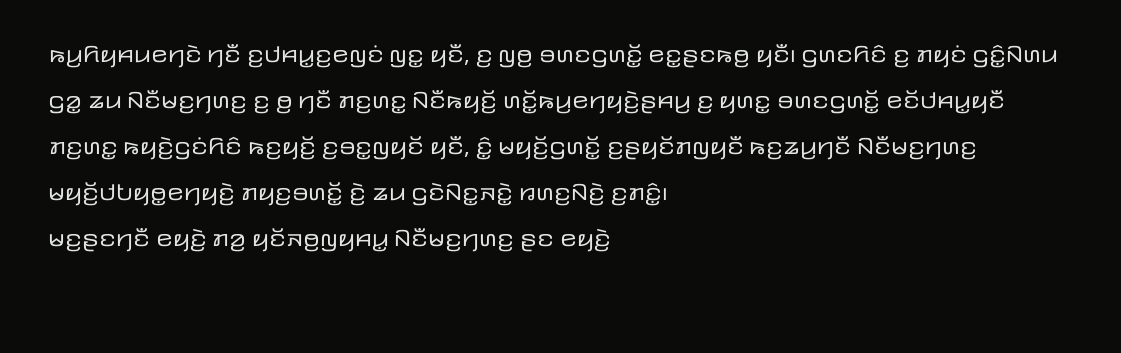ꤒꤣ꤬ꤖꤟꤌꤣꤕꤚꤢꤧ ꤚꤢꤪ ꤢ꤬ꤓꤌꤣ꤭ꤢ꤬ꤕꤜꤢꤦ ꤜꤢ꤭ ꤟꤢꤪ, ꤢ꤬ ꤜꤥ꤬ ꤋꤛꤢꤞꤛꤢꤩ꤭ ꤕꤢ꤭ꤔꤢꤒꤥ꤬ ꤟꤢꤪ꤯ ꤞꤛꤢꤖꤢꤨ ꤢ꤬ ꤊꤟꤢꤦ ꤞꤢꤨ꤭ꤡꤛꤣ ꤞꤤ꤭ ꤘꤣ ꤡꤢꤪꤗꤢ꤬ꤚꤛꤢ꤬ ꤢ꤬ ꤥ꤬ ꤚꤢꤪ ꤊꤢ꤬ꤛꤢ꤭ ꤡꤢꤪꤒꤟꤢꤩ꤬ ꤛꤢꤩ꤭ꤒꤣ꤬ꤕꤚꤟꤢꤧ꤬ꤔꤌꤣ꤬ ꤢ꤬ ꤟꤛꤢ꤭ ꤋꤛꤢꤞꤛꤢꤩ꤭ ꤕꤢꤩꤓꤌꤣ꤭ꤟꤢꤪ ꤊꤢ꤬ꤛꤢ꤭ ꤒꤟꤢꤧ꤬ꤞꤢꤦꤖꤢꤨ ꤒꤢ꤬ꤟꤢꤩ꤬ ꤢ꤬ꤋꤢ꤭ꤜꤟꤢꤩ ꤟꤢꤪ, ꤢꤨ꤭ ꤗꤟꤢꤩ꤬ꤞꤛꤢꤩ꤭ ꤢ꤬ꤔꤟꤢꤩꤊꤜꤟꤢꤪ ꤒꤢ꤬ꤘꤣ꤬ꤚꤢꤪ ꤡꤢꤪꤗꤢ꤬ꤚꤛꤢ꤬ ꤗꤟꤢꤩ꤬ꤓꤝꤟꤥ꤭ꤕꤚꤟꤢꤧ꤬ ꤊꤟꤢ꤬ꤋꤛꤢꤩ꤭ ꤢꤧ꤬ ꤘꤣ ꤞꤢꤧꤡꤢ꤭ꤏꤢꤧ꤭ ꤙꤛꤢ꤬ꤡꤢꤧ꤬ ꤢ꤬ꤊꤢꤨ꤭꤯
ꤗꤢ꤬ꤔꤢꤚꤢꤪ ꤕꤟꤢꤧ꤬ ꤊꤤ꤬ ꤟꤢꤩꤏꤥ꤬ꤜꤟꤌꤣ꤭ ꤡꤢꤪꤗꤢ꤬ꤚꤛꤢ꤬ ꤔꤢ ꤕꤟꤢꤧ꤬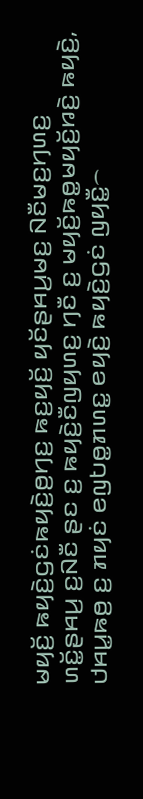ꤗꤟꤢꤩ꤬ ꤒꤟꤢꤧ꤬ꤞꤢꤦꤒꤟꤢꤧ꤬ꤥ꤬ꤚꤢ꤬ ꤒꤢ꤬ꤟꤢꤩ꤬ ꤟꤢꤩꤔꤌꤣ꤬ꤗꤢ꤬ ꤡꤢꤪꤗꤢ꤬ꤚꤛꤢ꤬ ꤛꤢꤩ꤭ꤔꤌꤣ꤬ ꤢ꤬ꤡꤢꤪ ꤔꤢ ꤢ꤬ ꤒꤟꤢꤧ꤬ꤢꤪꤜꤟꤛꤢ꤬ ꤚꤢꤪ ꤢ꤬ ꤗꤟꤢꤩ꤬ꤒꤥ꤭ꤗꤟꤢꤩ꤬ꤙꤢꤧ꤬ ꤒꤟꤢꤧ꤬, ꤓꤌꤣ꤭ꤒꤥ꤬ ꤢ꤬ ꤊꤟꤢꤦ ꤕꤜꤝꤥ꤭ꤊꤛꤢ꤭ ꤕꤟꤢꤧ꤬ ꤒꤟꤢꤧ꤬ꤞꤢꤦ ꤜꤟꤢꤪ꤭꤮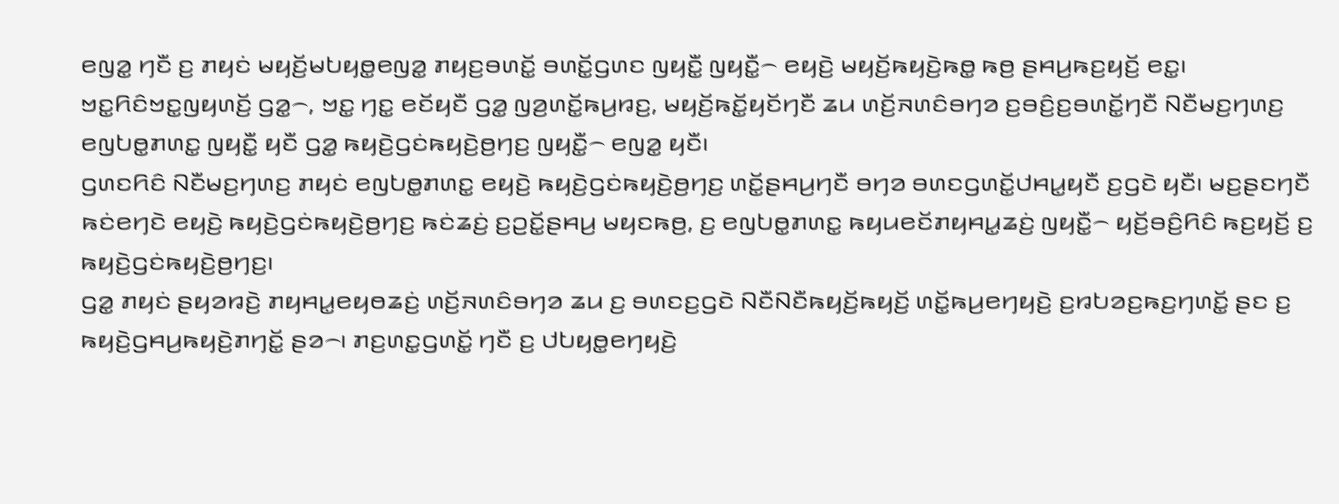ꤕꤜꤤ꤭ ꤚꤢꤪ ꤢ꤬ ꤊꤟꤢꤦ ꤗꤟꤢꤩ꤬ꤗꤝꤟꤥ꤭ꤕꤜꤤ꤭ ꤊꤟꤢ꤬ꤋꤛꤢꤩ꤭ ꤋꤛꤢꤩ꤭ꤞꤛꤢ ꤜꤟꤢꤪ꤭ ꤜꤟꤢꤪ꤭꤮ ꤕꤟꤢꤧ꤬ ꤗꤟꤢꤩ꤬ꤒꤟꤢꤧ꤬ꤒꤥ꤭ ꤒꤥ꤬ ꤔꤌꤣ꤬ꤒꤢ꤬ꤟꤢꤩ꤬ ꤕꤢ꤭꤯
ꤠꤢ꤭ꤖꤢꤨꤠꤢ꤭ꤜꤟꤛꤢꤩ꤬ ꤞꤤ꤭꤮, ꤠꤢ꤭ ꤚꤢ꤭ ꤕꤢꤩꤟꤢꤪ ꤞꤤ꤭ ꤜꤤ꤬ꤛꤢꤩ꤭ꤒꤣ꤬ꤙꤢ꤬, ꤗꤟꤢꤩ꤬ꤒꤢꤩ꤭ꤟꤢꤩꤚꤢꤪ ꤘꤣ ꤛꤢꤩ꤬ꤏꤛꤢꤨꤋꤚꤤ ꤢ꤬ꤋꤢꤨ꤬ꤢ꤬ꤋꤛꤢꤩ꤭ꤚꤢꤪ ꤡꤢꤪꤗꤢ꤬ꤚꤛꤢ꤬ ꤕꤜꤝꤥ꤭ꤊꤛꤢ꤭ ꤜꤟꤢꤪ꤭ ꤟꤢꤪ ꤞꤤ꤭ ꤒꤟꤢꤧ꤬ꤞꤢꤦꤒꤟꤢꤧ꤬ꤥ꤬ꤚꤢ꤬ ꤜꤟꤢꤪ꤭꤮ ꤕꤜꤤ꤭ ꤟꤢꤪ꤯
ꤞꤛꤢꤖꤢꤨ ꤡꤢꤪꤗꤢ꤬ꤚꤛꤢ꤬ ꤊꤟꤢꤦ ꤕꤜꤝꤥ꤭ꤊꤛꤢ꤭ ꤕꤟꤢꤧ꤬ ꤒꤟꤢꤧ꤬ꤞꤢꤦꤒꤟꤢꤧ꤬ꤥ꤬ꤚꤢ꤬ ꤛꤢꤩ꤭ꤔꤌꤣ꤬ꤚꤢꤪ ꤋꤚꤤ ꤋꤛꤢꤞꤛꤢꤩ꤭ꤓꤌꤣ꤭ꤟꤢꤪ ꤢ꤬ꤞꤢꤧ ꤟꤢꤪ꤯ ꤗꤢ꤬ꤔꤢꤚꤢꤪ ꤒꤢꤦꤕꤚꤢꤧ ꤕꤟꤢꤧ꤬ ꤒꤟꤢꤧ꤬ꤞꤢꤦꤒꤟꤢꤧ꤬ꤥ꤬ꤚꤢ꤬ ꤒꤢꤦꤘꤢꤦ꤬ ꤢ꤬ꤑꤢꤩ꤭ꤔꤌꤣ꤬ ꤗꤟꤢꤒꤥ꤬, ꤢ꤬ ꤕꤜꤝꤥ꤭ꤊꤛꤢ꤭ ꤒꤟꤣꤕꤢꤩꤊꤟꤌꤣ꤭ꤘꤢꤦ꤬ ꤜꤟꤢꤪ꤭꤮ ꤟꤢꤩ꤬ꤋꤢꤨ꤬ꤖꤢꤨ ꤒꤢ꤬ꤟꤢꤩ꤬ ꤢ꤬ ꤒꤟꤢꤧ꤬ꤞꤢꤦꤒꤟꤢꤧ꤬ꤥ꤬ꤚꤢ꤬꤯
ꤞꤤ꤭ ꤊꤟꤢꤦ ꤔꤟꤤꤙꤢꤧ꤬ ꤊꤟꤌꤣ꤭ꤕꤟꤥꤘꤢꤦ꤬ ꤛꤢꤩ꤬ꤏꤛꤢꤨꤋꤚꤤ ꤘꤣ ꤢ꤬ ꤋꤛꤢꤢ꤬ꤞꤢꤧ ꤡꤢꤪꤡꤢꤪꤒꤟꤢꤩ꤬ꤒꤟꤢꤩ꤬ ꤛꤢꤩ꤭ꤒꤣ꤬ꤕꤚꤟꤢꤧ꤬ ꤢ꤬ꤙꤝꤤꤢ꤬ꤒꤢ꤬ꤚꤛꤢꤩ꤭ ꤔꤢ ꤢ꤬ ꤒꤟꤢꤧ꤬ꤞꤌꤣ꤬ꤒꤟꤢꤧ꤬ꤊꤚꤢꤩ꤭ ꤔꤤ꤮꤯ ꤊꤢ꤬ꤛꤢ꤭ꤞꤛꤢꤩ꤭ ꤚꤢꤪ ꤢ꤬ ꤓꤝꤟꤥ꤭ꤕꤚꤟꤢꤧ꤬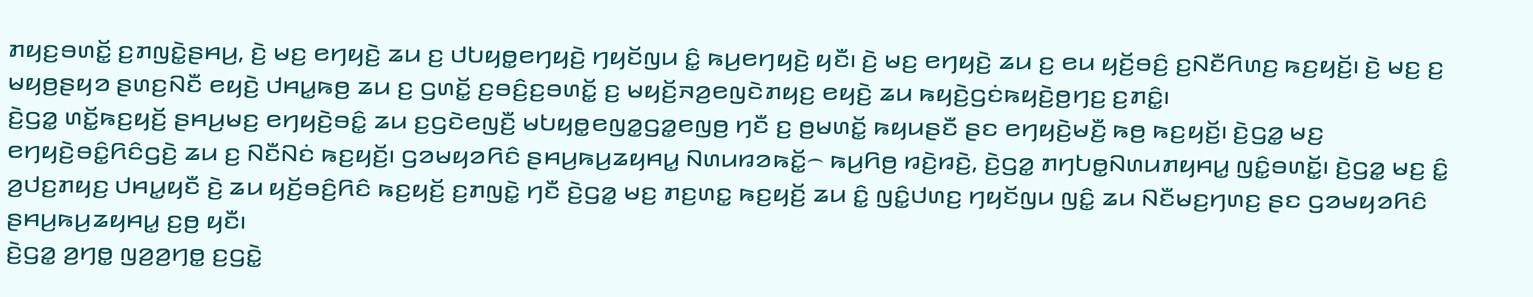ꤊꤟꤢ꤬ꤋꤛꤢꤩ꤭ ꤢ꤬ꤊꤜꤢꤧ꤭ꤔꤌꤣ꤬, ꤢꤧ꤬ ꤗꤢ꤬ ꤕꤚꤟꤢꤧ꤬ ꤘꤣ ꤢ꤬ ꤓꤝꤟꤥ꤭ꤕꤚꤟꤢꤧ꤬ ꤚꤟꤢꤩꤜꤣ ꤢꤨ꤭ ꤒꤣ꤬ꤕꤚꤟꤢꤧ꤬ ꤟꤢꤪ꤯ ꤢꤧ꤬ ꤗꤢ꤬ ꤕꤚꤟꤢꤧ꤬ ꤘꤣ ꤢ꤬ ꤕꤣ ꤟꤢꤩ꤬ꤋꤢꤨ꤬ ꤢ꤬ꤡꤢꤪꤖꤛꤢ꤬ ꤒꤢ꤬ꤟꤢꤩ꤬꤯ ꤢꤧ꤬ ꤗꤢ꤬ ꤢ꤬ ꤗꤟꤥ꤬ꤔꤟꤤ ꤔꤛꤢ꤬ꤡꤢꤪ ꤕꤟꤢꤧ꤬ ꤓꤌꤣ꤭ꤒꤥ꤬ ꤘꤣ ꤢ꤬ ꤞꤛꤢꤩ꤭ ꤢ꤬ꤋꤢꤨ꤬ꤢ꤬ꤋꤛꤢꤩ꤭ ꤢ꤬ ꤗꤟꤢꤩ꤬ꤏꤤ꤬ꤕꤜꤢꤧꤊꤟꤢ꤬ ꤕꤟꤢꤧ꤬ ꤘꤣ ꤒꤟꤢꤧ꤬ꤞꤢꤦꤒꤟꤢꤧ꤬ꤥ꤬ꤚꤢ꤬ ꤢ꤬ꤊꤢꤨ꤭꤯
ꤢꤧ꤬ꤞꤤ꤭ ꤛꤢꤩ꤭ꤒꤢ꤬ꤟꤢꤩ꤬ ꤔꤌꤣ꤬ꤗꤢ꤬ ꤕꤚꤟꤢꤧ꤬ꤋꤢꤨ꤭ ꤘꤣ ꤢ꤬ꤞꤢꤧꤕꤜꤢꤪ꤬ ꤗꤝꤟꤥ꤭ꤕꤜꤤ꤭ꤞꤤ꤭ꤕꤜꤥ꤬ ꤚꤢꤪ ꤢ꤬ ꤥ꤬ꤗꤛꤢꤩ꤭ ꤒꤟꤣꤔꤢꤪ ꤔꤢ ꤕꤚꤟꤢꤧ꤬ꤗꤢꤪ꤬ ꤒꤥ꤬ ꤒꤢ꤬ꤟꤢꤩ꤬꤯ ꤢꤧ꤬ꤞꤤ꤭ ꤗꤢ꤬ ꤕꤚꤟꤢꤧ꤬ꤋꤢꤨ꤭ꤖꤢꤨꤞꤢꤧ꤬ ꤘꤣ ꤢ꤬ ꤡꤢꤪꤡꤢꤦ ꤒꤢ꤬ꤟꤢꤩ꤬꤯ ꤞꤤꤗꤟꤤꤖꤢꤨ ꤔꤌꤣ꤬ꤒꤣ꤬ꤘꤟꤌꤣ꤭ ꤡꤛꤣꤙꤤꤒꤢꤩ꤭꤮ ꤒꤣ꤬ꤖꤥ꤬ ꤙꤢꤧ꤬ꤙꤢꤧ꤬, ꤢꤧ꤬ꤞꤤ꤭ ꤊꤚꤝꤥ꤭ꤡꤛꤣꤊꤟꤌꤣ꤭ ꤜꤢꤨ꤭ꤋꤛꤢꤩ꤭꤯ ꤢꤧ꤬ꤞꤤ꤭ ꤗꤢ꤬ ꤢꤨ꤭ ꤤ꤬ꤓꤢ꤬ꤊꤟꤢ꤬ ꤓꤌꤣ꤭ꤟꤢꤪ ꤢꤧ꤬ ꤘꤣ ꤟꤢꤩ꤬ꤋꤢꤨ꤬ꤖꤢꤨ ꤒꤢ꤬ꤟꤢꤩ꤬ ꤢ꤬ꤊꤜꤢꤧ꤭ ꤚꤢꤪ ꤢꤧ꤬ꤞꤤ꤭ ꤗꤢ꤬ ꤊꤢ꤬ꤛꤢ꤭ ꤒꤢ꤬ꤟꤢꤩ꤬ ꤘꤣ ꤢꤨ꤭ ꤜꤢꤨ꤭ꤓꤛꤢ꤬ ꤚꤟꤢꤩꤜꤣ ꤜꤢꤨ꤭ ꤘꤣ ꤡꤢꤪꤗꤢ꤬ꤚꤛꤢ꤬ ꤔꤢ ꤞꤤꤗꤟꤤꤖꤢꤨ ꤔꤌꤣ꤬ꤒꤣ꤬ꤘꤟꤌꤣ꤭ ꤢ꤬ꤥ꤬ ꤟꤢꤪ꤯
ꤢꤧ꤬ꤞꤤ꤭ ꤤ꤬ꤚꤥ꤭ ꤜꤤ꤬ꤤ꤬ꤚꤥ꤭ ꤢ꤬ꤞꤢꤧ꤭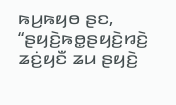ꤒꤣ꤬ꤒꤟꤥ ꤔꤢ, “ꤔꤟꤢꤧ꤬ꤒꤥ꤭ꤔꤟꤢꤧ꤬ꤙꤢꤧ꤬ ꤘꤢꤦ꤬ꤟꤢꤪ ꤘꤣ ꤔꤟꤢꤧ꤬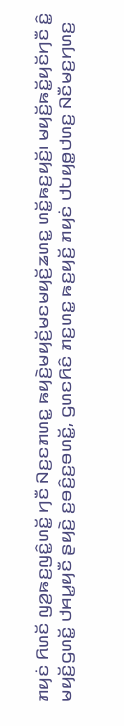ꤊꤟꤢꤦ ꤖꤛꤢꤩ ꤜꤤ꤬ꤒꤢ꤬ꤜꤢꤨ꤭ꤛꤢꤩ꤭ ꤚꤢꤪ ꤡꤢ꤬ꤢꤊꤛꤢ꤭ ꤒꤟꤢꤧ꤬ꤗꤟꤢꤩ꤬ꤗꤢꤗꤟꤢꤩ꤬ꤘꤛꤢ꤭ ꤛꤢꤩ꤭ꤒꤢ꤬ꤟꤢꤩ꤬꤯ ꤗꤟꤢꤩ꤬ꤒꤢꤩ꤭ꤟꤢꤩꤚꤢꤪ ꤢꤨ꤭ ꤗꤟꤢꤩ꤬ꤞꤛꤢꤩ꤭ ꤓꤌꤣ꤭ꤟꤢꤪ ꤔꤟꤢꤧ꤬ ꤢ꤬ꤋꤢꤨ꤬ꤢ꤬ꤋꤛꤢꤩ꤭, ꤞꤛꤢꤖꤢꤨ ꤊꤢ꤬ꤛꤢ꤭ ꤒꤢ꤬ꤟꤢꤩ꤬ ꤊꤟꤢꤦ ꤓꤝꤟꤥ꤭ꤓꤛꤢ꤬ ꤡꤢꤪꤗꤢ꤬ꤚꤛꤢ꤬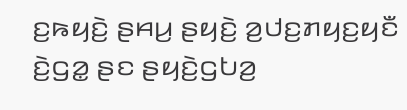ꤢ꤬ꤒꤟꤢꤧ꤬ ꤔꤌꤣ꤬ ꤔꤟꤢꤧ꤬ ꤤ꤬ꤓꤢ꤬ꤊꤟꤢ꤬ꤟꤢꤪ ꤢꤧ꤬ꤞꤤ꤭ ꤔꤢ ꤔꤟꤢꤧ꤬ꤞꤝꤤ꤬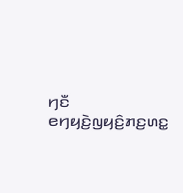ꤚꤢꤪ ꤕꤚꤟꤢꤧ꤬ꤜꤟꤢꤨ꤬ꤊꤢ꤬ꤛꤢ꤭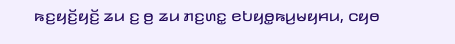ꤒꤢ꤬ꤟꤢꤩ꤬ꤟꤢꤩ꤬ ꤘꤣ ꤢ꤬ ꤥ꤬ ꤘꤣ ꤊꤢ꤬ꤛꤢ꤭ ꤕꤝꤟꤥ꤭ꤒꤣ꤬ꤗꤟꤌꤣ, ꤍꤟꤥ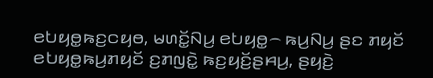ꤕꤝꤟꤥ꤭ꤒꤢ꤬ꤍꤟꤥ, ꤗꤛꤢꤩ꤭ꤡꤣ꤬ ꤕꤝꤟꤥ꤭꤮ ꤒꤣ꤬ꤡꤣ꤬ ꤔꤢ ꤊꤟꤢꤩ ꤕꤝꤟꤥ꤭ꤒꤣ꤬ꤊꤟꤢꤩ ꤢ꤬ꤊꤜꤢꤧ꤭ ꤒꤢ꤬ꤟꤢꤩ꤬ꤔꤌꤣ꤬, ꤔꤟꤢꤧ꤬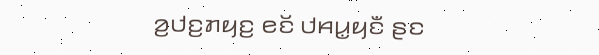ꤤ꤬ꤓꤢ꤬ꤊꤟꤢ꤬ ꤕꤢꤩ ꤓꤌꤣ꤭ꤟꤢꤪ ꤔꤢ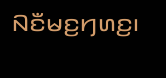ꤡꤢꤪꤗꤢ꤬ꤚꤛꤢ꤬꤯